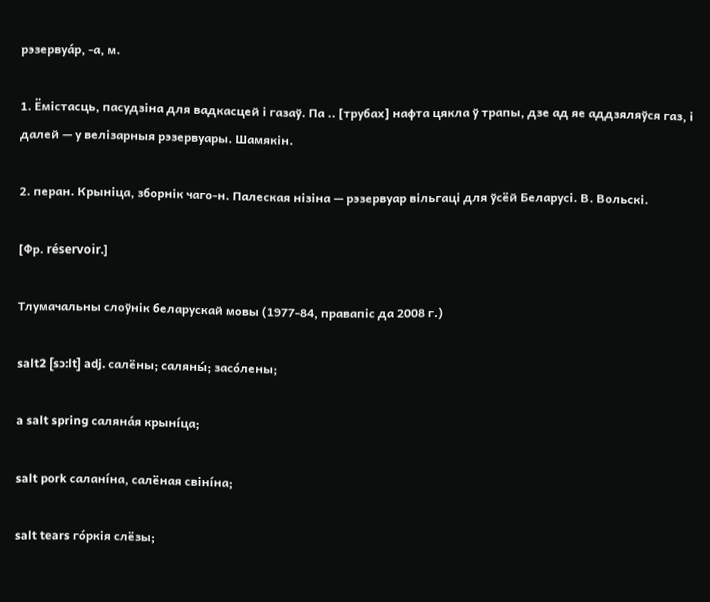рэзервуа́р, ‑а, м.

1. Ёмістасць, пасудзіна для вадкасцей і газаў. Па .. [трубах] нафта цякла ў трапы, дзе ад яе аддзяляўся газ, і далей — у велізарныя рэзервуары. Шамякін.

2. перан. Крыніца, зборнік чаго‑н. Палеская нізіна — рэзервуар вільгаці для ўсёй Беларусі. В. Вольскі.

[Фр. réservoir.]

Тлумачальны слоўнік беларускай мовы (1977-84, правапіс да 2008 г.)

salt2 [sɔ:lt] adj. салёны; саляны́; засо́лены;

a salt spring саляна́я крыні́ца;

salt pork салані́на, салёная свіні́на;

salt tears го́ркія слёзы;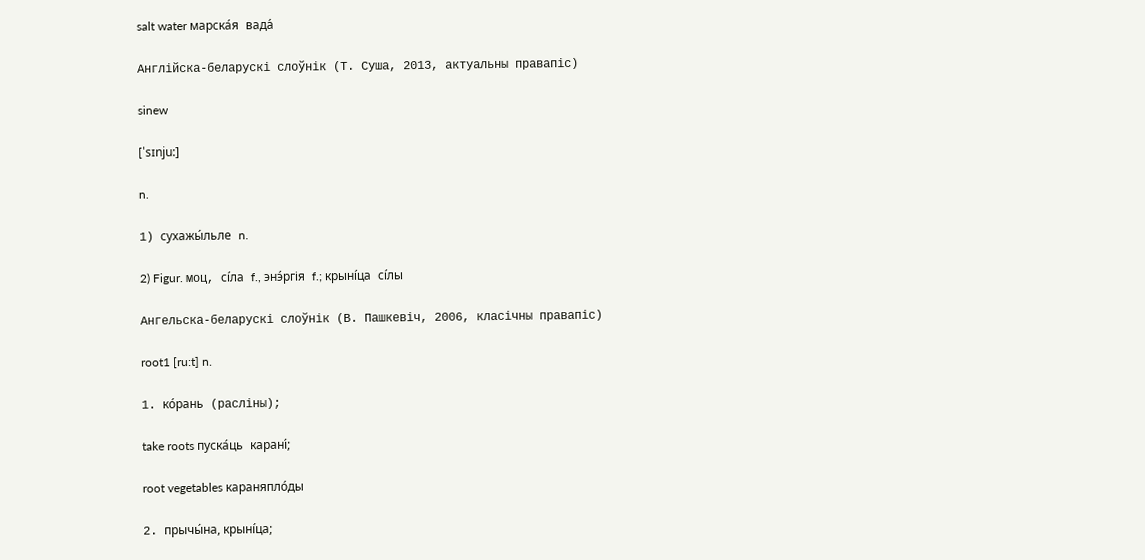salt water марска́я вада́

Англійска-беларускі слоўнік (Т. Суша, 2013, актуальны правапіс)

sinew

[ˈsɪnju:]

n.

1) сухажы́льле n.

2) Figur. моц, сі́ла f., энэ́ргія f.; крыні́ца сі́лы

Ангельска-беларускі слоўнік (В. Пашкевіч, 2006, класічны правапіс)

root1 [ru:t] n.

1. ко́рань (расліны);

take roots пуска́ць карані́;

root vegetables караняпло́ды

2. прычы́на, крыні́ца;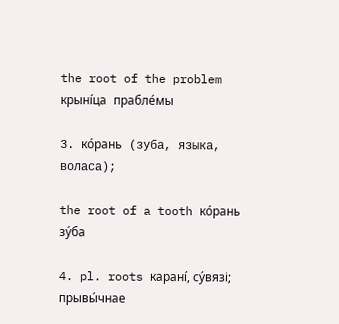the root of the problem крыні́ца прабле́мы

3. ко́рань (зуба, языка, воласа);

the root of a tooth ко́рань зу́ба

4. pl. roots карані́, су́вязі; прывы́чнае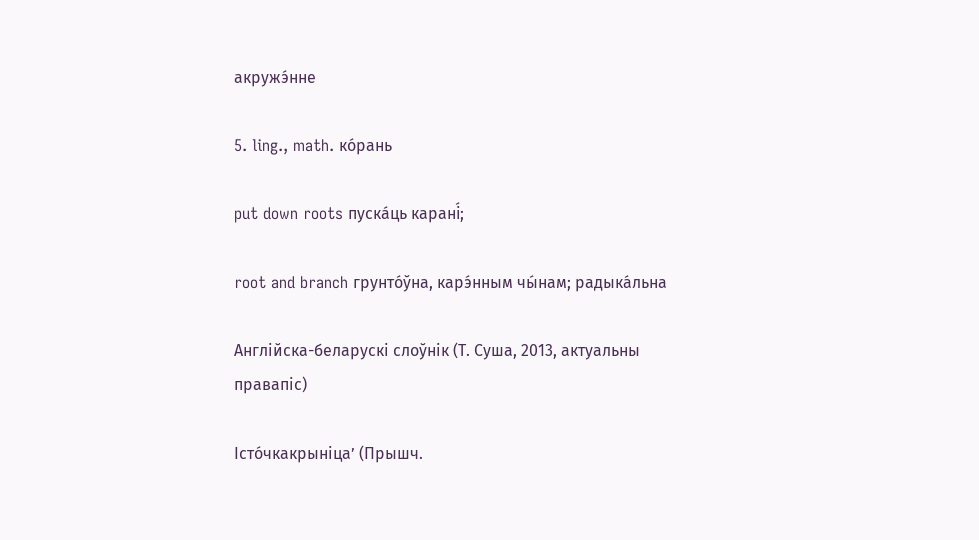акружэ́нне

5. ling., math. ко́рань

put down roots пуска́ць карані́;

root and branch грунто́ўна, карэ́нным чы́нам; радыка́льна

Англійска-беларускі слоўнік (Т. Суша, 2013, актуальны правапіс)

Істо́чкакрыніца’ (Прышч.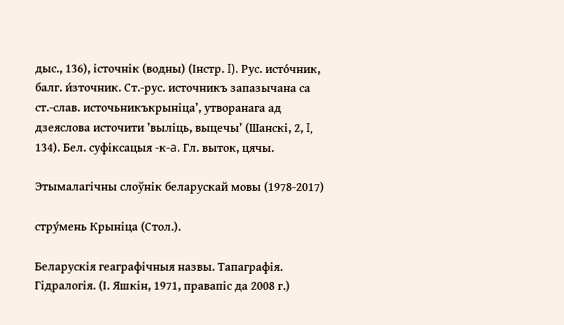дыс., 136), істочнік (водны) (Інстр. I). Рус. исто́чник, балг. и́зточник. Ст.-рус. источникъ запазычана са ст.-слав. источьникъкрыніца’, утворанага ад дзеяслова источити ’выліць, выцечы’ (Шанскі, 2, I, 134). Бел. суфіксацыя ‑к‑a. Гл. выток, цячы.

Этымалагічны слоўнік беларускай мовы (1978-2017)

стру́мень Крыніца (Стол.).

Беларускія геаграфічныя назвы. Тапаграфія. Гідралогія. (І. Яшкін, 1971, правапіс да 2008 г.)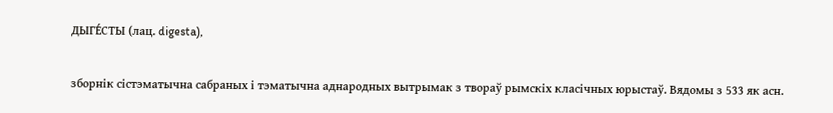ДЫГЕ́СТЫ (лац. digesta),

зборнік сістэматычна сабраных і тэматычна аднародных вытрымак з твораў рымскіх класічных юрыстаў. Вядомы з 533 як асн.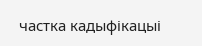частка кадыфікацыі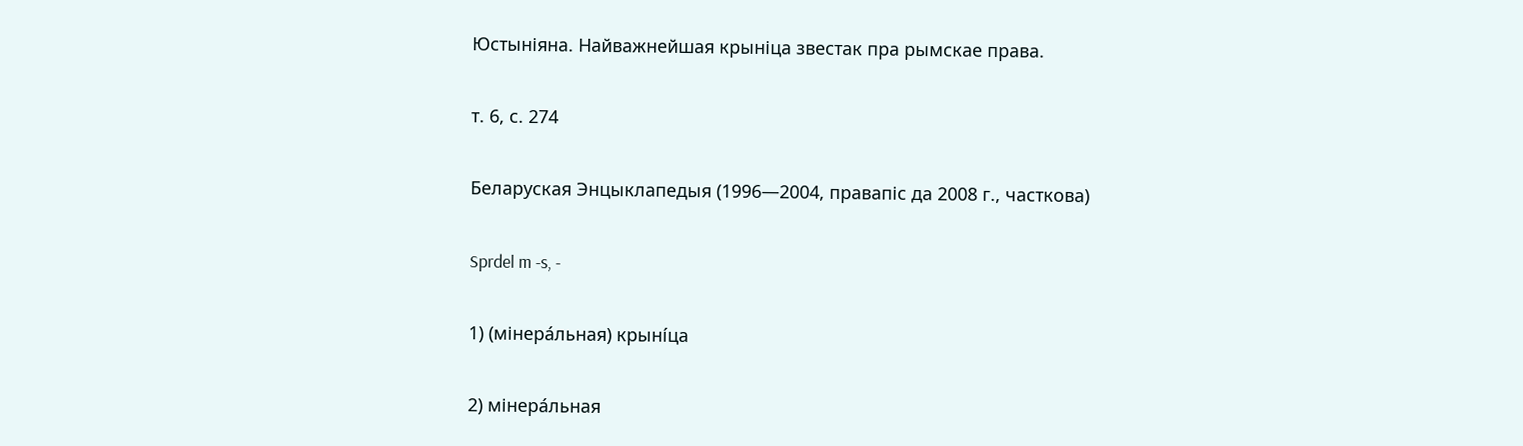Юстыніяна. Найважнейшая крыніца звестак пра рымскае права.

т. 6, с. 274

Беларуская Энцыклапедыя (1996—2004, правапіс да 2008 г., часткова)

Sprdel m -s, -

1) (мінера́льная) крыні́ца

2) мінера́льная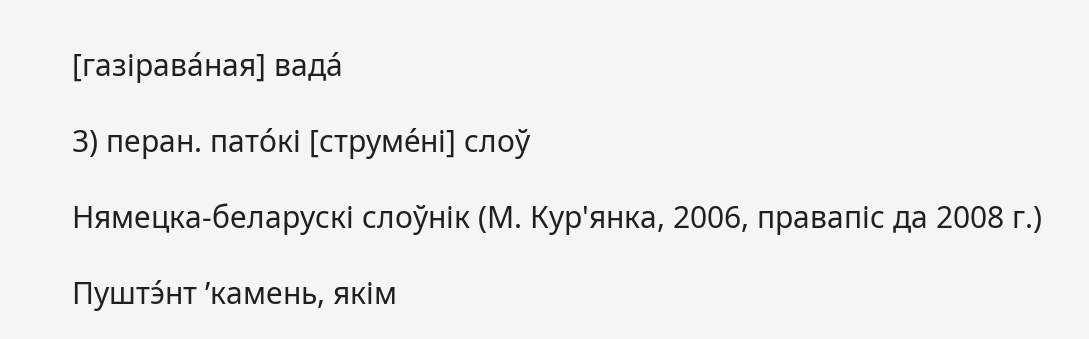[газірава́ная] вада́

3) перан. пато́кі [струме́ні] слоў

Нямецка-беларускі слоўнік (М. Кур'янка, 2006, правапіс да 2008 г.)

Пуштэ́нт ’камень, якім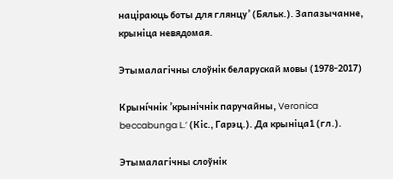націраюць боты для глянцу’ (Бяльк.). Запазычанне, крыніца невядомая.

Этымалагічны слоўнік беларускай мовы (1978-2017)

Крыні́чнік ’крынічнік паручайны, Veronica beccabunga L.’ (Кіс., Гарэц.). Да крыніца1 (гл.).

Этымалагічны слоўнік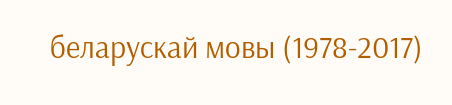беларускай мовы (1978-2017)